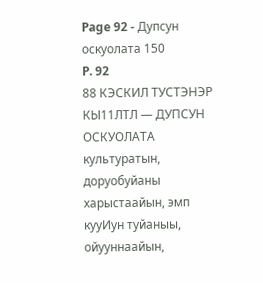Page 92 - Дупсун оскуолата 150
P. 92
88 КЭСКИЛ ТУСТЭНЭР КЫ11ЛТЛ — ДУПСУН ОСКУОЛАТА
культуратын, доруобуйаны харыстаайын, эмп кууИун туйаныы, ойууннаайын,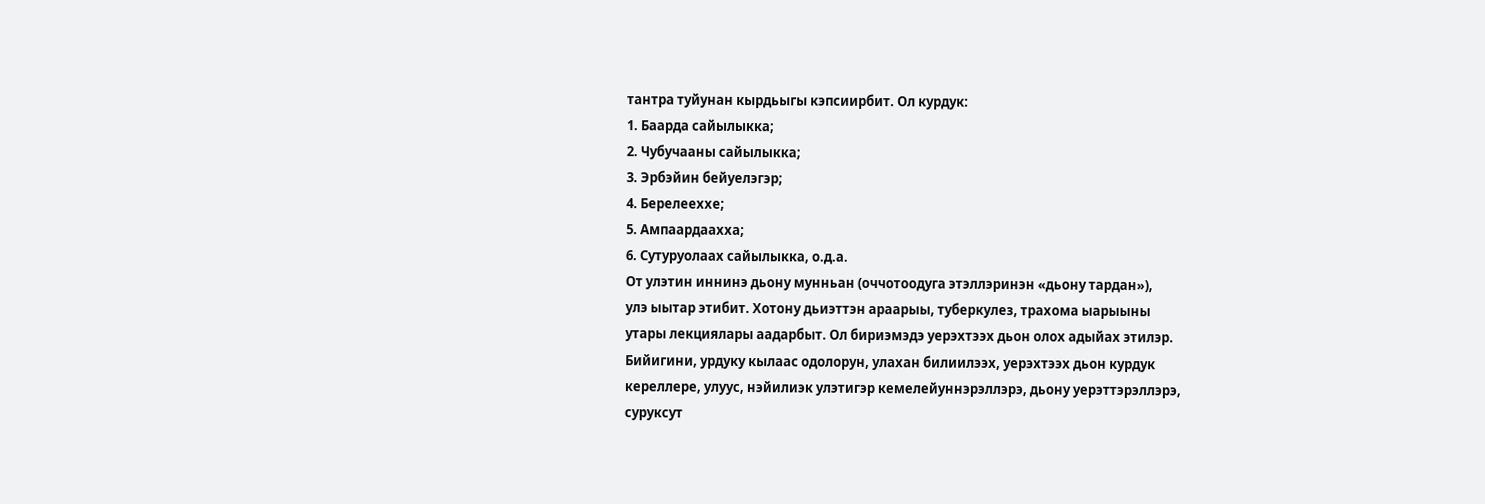тантра туйунан кырдьыгы кэпсиирбит. Ол курдук:
1. Баарда сайылыкка;
2. Чубучааны сайылыкка;
3. Эрбэйин бейуелэгэр;
4. Берелееххе;
5. Ампаардаахха;
6. Сутуруолаах сайылыкка, о.д.а.
От улэтин иннинэ дьону мунньан (оччотоодуга этэллэринэн «дьону тардан»),
улэ ыытар этибит. Хотону дьиэттэн араарыы, туберкулез, трахома ыарыыны
утары лекциялары аадарбыт. Ол бириэмэдэ уерэхтээх дьон олох адыйах этилэр.
Бийигини, урдуку кылаас одолорун, улахан билиилээх, уерэхтээх дьон курдук
кереллере, улуус, нэйилиэк улэтигэр кемелейуннэрэллэрэ, дьону уерэттэрэллэрэ,
суруксут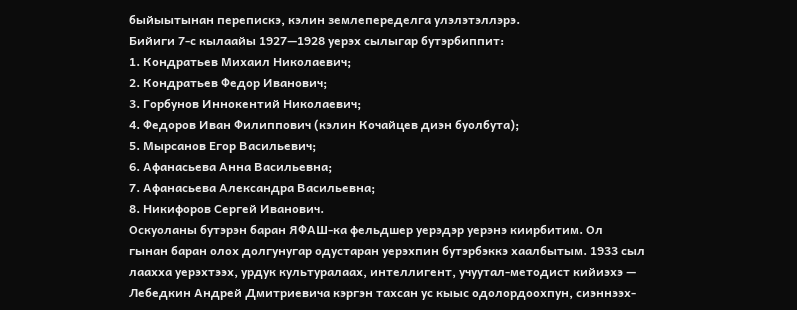быйыытынан перепискэ, кэлин землепеределга улэлэтэллэрэ.
Бийиги 7-с кылаайы 1927—1928 уерэх сылыгар бутэрбиппит:
1. Кондратьев Михаил Николаевич;
2. Кондратьев Федор Иванович;
3. Горбунов Иннокентий Николаевич;
4. Федоров Иван Филиппович (кэлин Кочайцев диэн буолбута);
5. Мырсанов Егор Васильевич;
6. Афанасьева Анна Васильевна;
7. Афанасьева Александра Васильевна;
8. Никифоров Сергей Иванович.
Оскуоланы бутэрэн баран ЯФАШ-ка фельдшер уерэдэр уерэнэ киирбитим. Ол
гынан баран олох долгунугар одустаран уерэхпин бутэрбэккэ хаалбытым. 1933 сыл
лаахха уерэхтээх, урдук культуралаах, интеллигент, учуутал-методист кийиэхэ —
Лебедкин Андрей Дмитриевича кэргэн тахсан ус кыыс одолордоохпун, сиэннээх-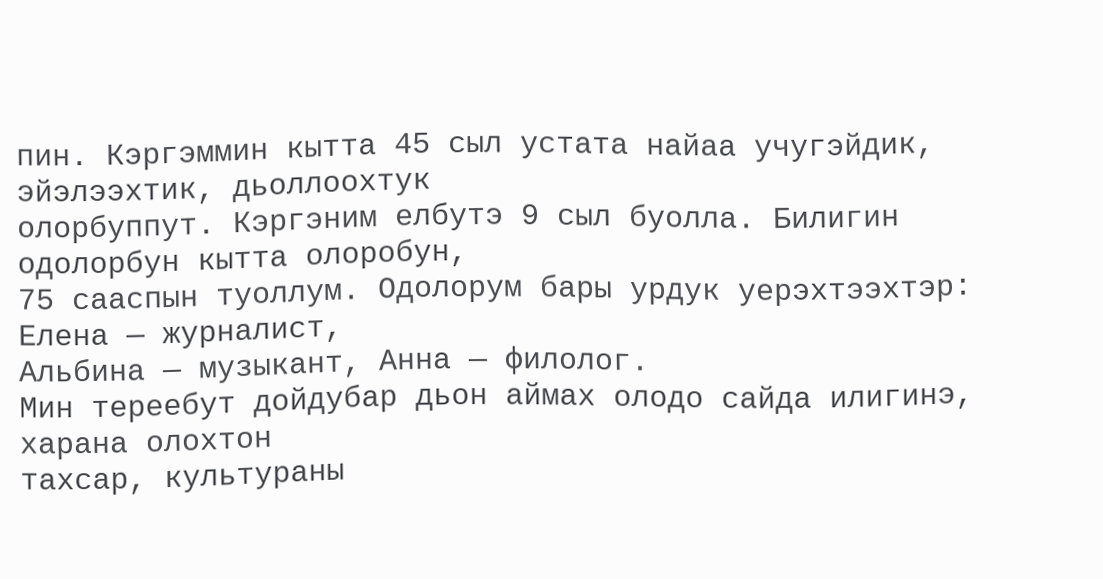пин. Кэргэммин кытта 45 сыл устата найаа учугэйдик, эйэлээхтик, дьоллоохтук
олорбуппут. Кэргэним елбутэ 9 сыл буолла. Билигин одолорбун кытта олоробун,
75 сааспын туоллум. Одолорум бары урдук уерэхтээхтэр: Елена — журналист,
Альбина — музыкант, Анна — филолог.
Мин тереебут дойдубар дьон аймах олодо сайда илигинэ, харана олохтон
тахсар, культураны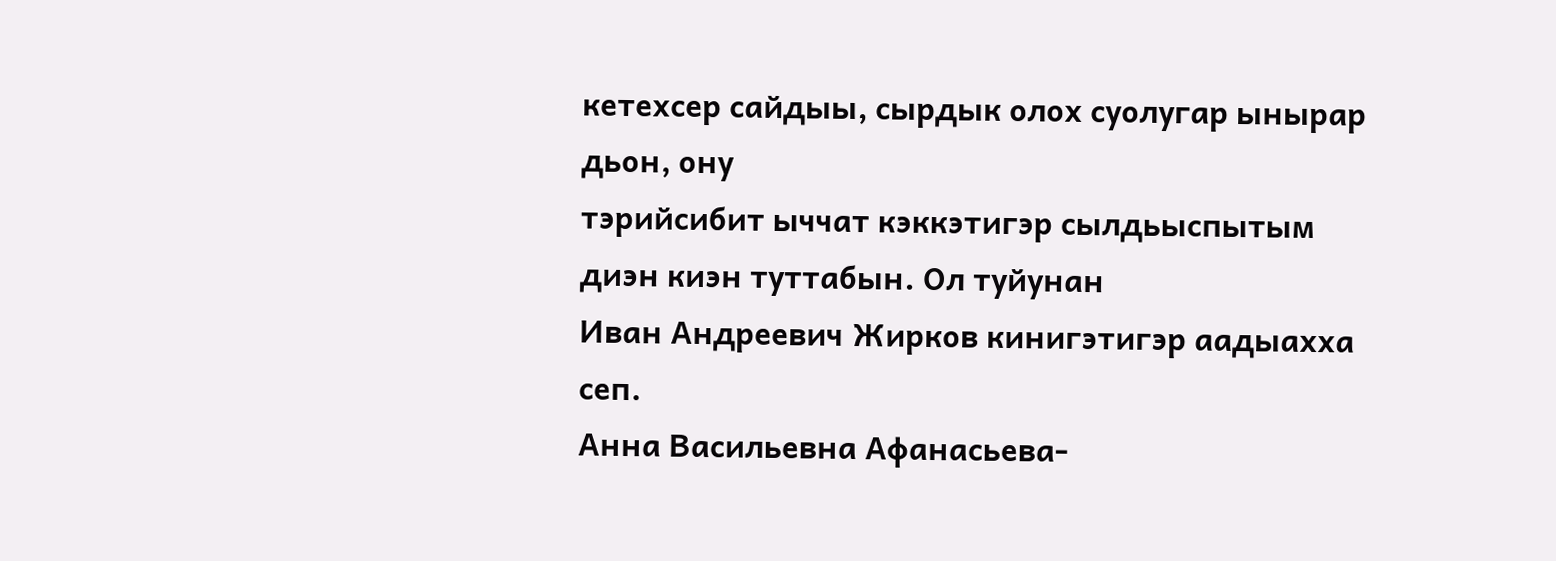кетехсер сайдыы, сырдык олох суолугар ынырар дьон, ону
тэрийсибит ыччат кэккэтигэр сылдьыспытым диэн киэн туттабын. Ол туйунан
Иван Андреевич Жирков кинигэтигэр аадыахха сеп.
Анна Васильевна Афанасьева-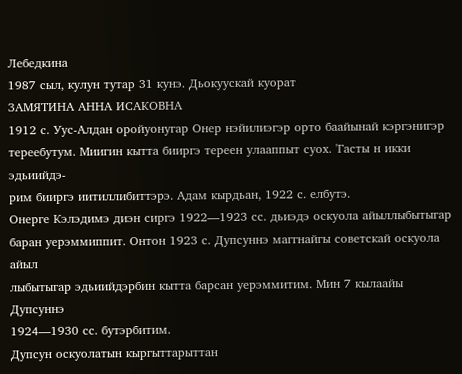Лебедкина
1987 сыл, кулун тутар 31 кунэ. Дьокуускай куорат
ЗАМЯТИНА АННА ИСАКОВНА
1912 с. Уус-Алдан оройуонугар Онер нэйилиэгэр орто баайынай кэргэнигэр
тереебутум. Миигин кытта бииргэ тереен улааппыт суох. 'Гасты н икки эдьиийдэ-
рим бииргэ иитиллибиттэрэ. Адам кырдьан, 1922 с. елбутэ.
Онерге Кэлэдимэ диэн сиргэ 1922—1923 сс. дьиэдэ оскуола айыллыбытыгар
баран уерэммиппит. Онтон 1923 с. Дупсуннэ маггнайгы советскай оскуола айыл
лыбытыгар эдьиийдэрбин кытта барсан уерэммитим. Мин 7 кылаайы Дупсуннэ
1924—1930 сс. бутэрбитим.
Дупсун оскуолатын кыргыттарыттан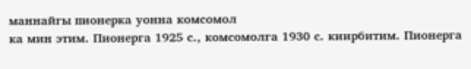маннайгы пионерка уонна комсомол
ка мин этим. Пионерга 1925 с., комсомолга 1930 с. киирбитим. Пионерга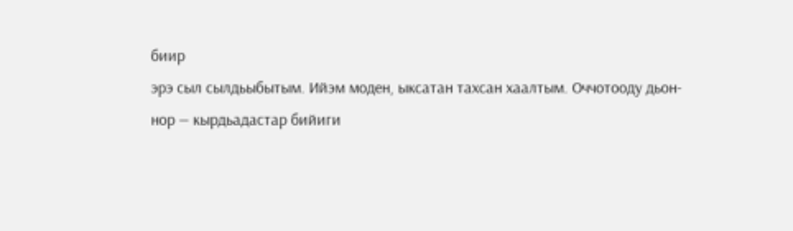биир
эрэ сыл сылдьыбытым. Ийэм моден, ыксатан тахсан хаалтым. Оччотооду дьон-
нор — кырдьадастар бийиги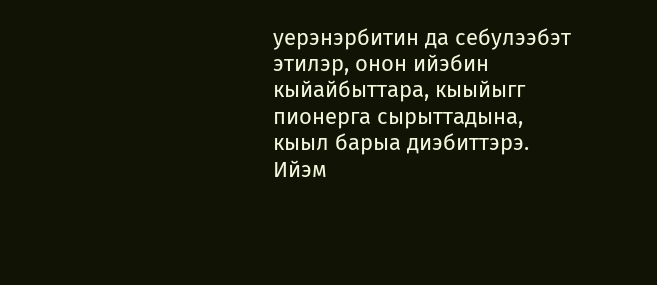уерэнэрбитин да себулээбэт этилэр, онон ийэбин
кыйайбыттара, кыыйыгг пионерга сырыттадына, кыыл барыа диэбиттэрэ. Ийэм